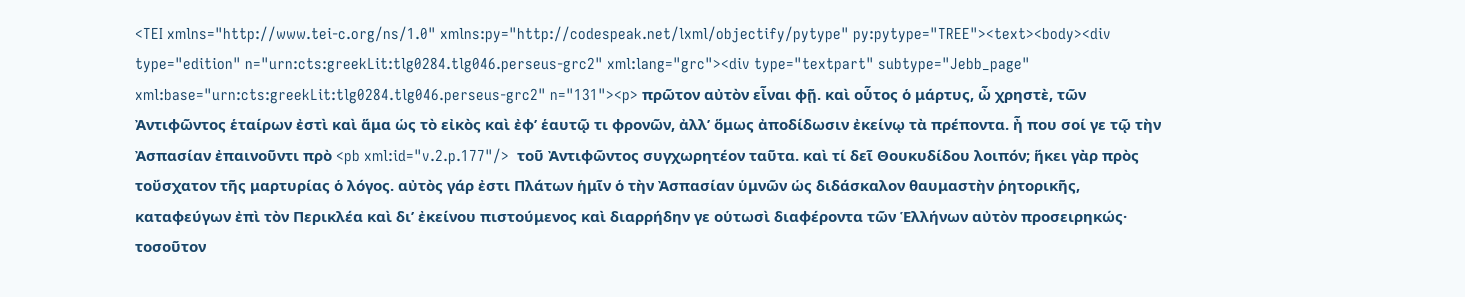<TEI xmlns="http://www.tei-c.org/ns/1.0" xmlns:py="http://codespeak.net/lxml/objectify/pytype" py:pytype="TREE"><text><body><div type="edition" n="urn:cts:greekLit:tlg0284.tlg046.perseus-grc2" xml:lang="grc"><div type="textpart" subtype="Jebb_page" xml:base="urn:cts:greekLit:tlg0284.tlg046.perseus-grc2" n="131"><p> πρῶτον αὐτὸν εἶναι φῇ. καὶ οὗτος ὁ μάρτυς, ὦ χρηστὲ, τῶν Ἀντιφῶντος ἑταίρων ἐστὶ καὶ ἅμα ὡς τὸ εἰκὸς καὶ ἐφʼ ἑαυτῷ τι φρονῶν, ἀλλʼ ὅμως ἀποδίδωσιν ἐκείνῳ τὰ πρέποντα. ἦ που σοί γε τῷ τὴν Ἀσπασίαν ἐπαινοῦντι πρὸ <pb xml:id="v.2.p.177"/>  τοῦ Ἀντιφῶντος συγχωρητέον ταῦτα. καὶ τί δεῖ Θουκυδίδου λοιπόν; ἥκει γὰρ πρὸς τοὔσχατον τῆς μαρτυρίας ὁ λόγος. αὐτὸς γάρ ἐστι Πλάτων ἡμῖν ὁ τὴν Ἀσπασίαν ὑμνῶν ὡς διδάσκαλον θαυμαστὴν ῥητορικῆς, καταφεύγων ἐπὶ τὸν Περικλέα καὶ διʼ ἐκείνου πιστούμενος καὶ διαρρήδην γε οὑτωσὶ διαφέροντα τῶν Ἑλλήνων αὐτὸν προσειρηκώς· τοσοῦτον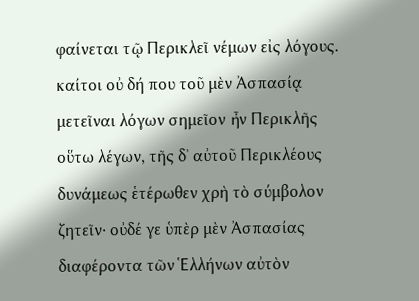φαίνεται τῷ Περικλεῖ νέμων εἰς λόγους. καίτοι οὐ δή που τοῦ μὲν Ἀσπασίᾳ μετεῖναι λόγων σημεῖον ἦν Περικλῆς οὕτω λέγων, τῆς δʼ αὐτοῦ Περικλέους δυνάμεως ἑτέρωθεν χρὴ τὸ σύμβολον ζητεῖν· οὐδέ γε ὑπὲρ μὲν Ἀσπασίας διαφέροντα τῶν Ἑλλήνων αὐτὸν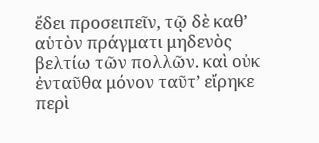ἔδει προσειπεῖν, τῷ δὲ καθʼ αὑτὸν πράγματι μηδενὸς βελτίω τῶν πολλῶν. καὶ οὐκ ἐνταῦθα μόνον ταῦτʼ εἴρηκε περὶ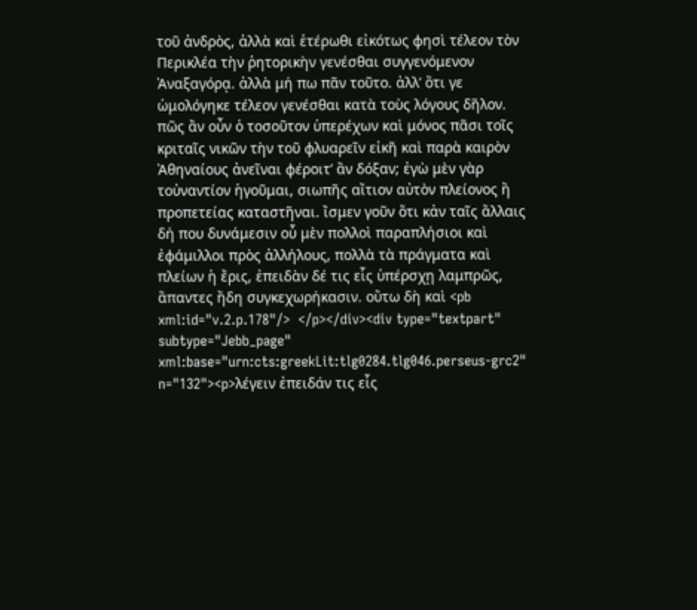τοῦ ἀνδρὸς, ἀλλὰ καὶ ἑτέρωθι εἰκότως φησὶ τέλεον τὸν Περικλέα τὴν ῥητορικὴν γενέσθαι συγγενόμενον Ἀναξαγόρᾳ. ἀλλὰ μή πω πᾶν τοῦτο. ἀλλʼ ὅτι γε ὡμολόγηκε τέλεον γενέσθαι κατὰ τοὺς λόγους δῆλον. πῶς ἂν οὖν ὁ τοσοῦτον ὑπερέχων καὶ μόνος πᾶσι τοῖς κριταῖς νικῶν τὴν τοῦ φλυαρεῖν εἰκῆ καὶ παρὰ καιρὸν Ἀθηναίους ἀνεῖναι φέροιτʼ ἂν δόξαν; ἐγὼ μὲν γὰρ τοὐναντίον ἡγοῦμαι, σιωπῆς αἴτιον αὐτὸν πλείονος ἢ προπετείας καταστῆναι. ἴσμεν γοῦν ὅτι κἀν ταῖς ἄλλαις δή που δυνάμεσιν οὗ μὲν πολλοὶ παραπλήσιοι καὶ ἐφάμιλλοι πρὸς ἀλλήλους, πολλὰ τὰ πράγματα καὶ πλείων ἡ ἔρις, ἐπειδὰν δέ τις εἷς ὑπέρσχῃ λαμπρῶς, ἅπαντες ἤδη συγκεχωρήκασιν. οὕτω δὴ καὶ <pb xml:id="v.2.p.178"/>  </p></div><div type="textpart" subtype="Jebb_page" xml:base="urn:cts:greekLit:tlg0284.tlg046.perseus-grc2" n="132"><p>λέγειν ἐπειδάν τις εἷς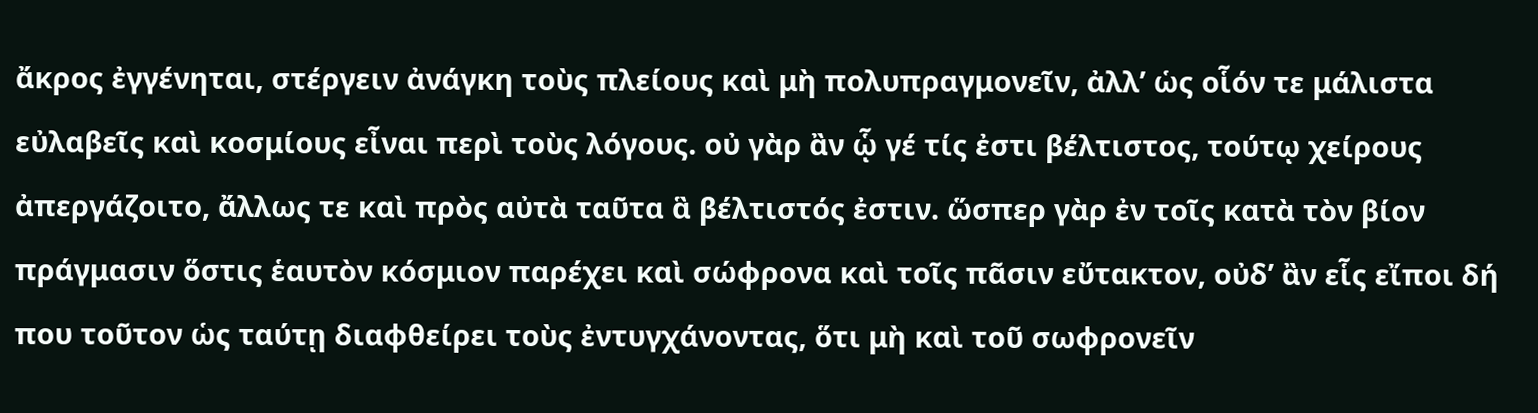ἄκρος ἐγγένηται, στέργειν ἀνάγκη τοὺς πλείους καὶ μὴ πολυπραγμονεῖν, ἀλλʼ ὡς οἷόν τε μάλιστα εὐλαβεῖς καὶ κοσμίους εἶναι περὶ τοὺς λόγους. οὐ γὰρ ἂν ᾧ γέ τίς ἐστι βέλτιστος, τούτῳ χείρους ἀπεργάζοιτο, ἄλλως τε καὶ πρὸς αὐτὰ ταῦτα ἃ βέλτιστός ἐστιν. ὥσπερ γὰρ ἐν τοῖς κατὰ τὸν βίον πράγμασιν ὅστις ἑαυτὸν κόσμιον παρέχει καὶ σώφρονα καὶ τοῖς πᾶσιν εὔτακτον, οὐδʼ ἂν εἷς εἴποι δή που τοῦτον ὡς ταύτῃ διαφθείρει τοὺς ἐντυγχάνοντας, ὅτι μὴ καὶ τοῦ σωφρονεῖν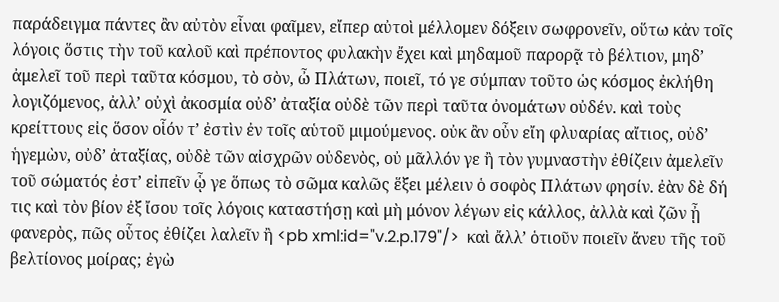παράδειγμα πάντες ἂν αὐτὸν εἶναι φαῖμεν, εἴπερ αὐτοὶ μέλλομεν δόξειν σωφρονεῖν, οὕτω κἀν τοῖς λόγοις ὅστις τὴν τοῦ καλοῦ καὶ πρέποντος φυλακὴν ἔχει καὶ μηδαμοῦ παρορᾷ τὸ βέλτιον, μηδʼ ἀμελεῖ τοῦ περὶ ταῦτα κόσμου, τὸ σὸν, ὦ Πλάτων, ποιεῖ, τό γε σύμπαν τοῦτο ὡς κόσμος ἐκλήθη λογιζόμενος, ἀλλʼ οὐχὶ ἀκοσμία οὐδʼ ἀταξία οὐδὲ τῶν περὶ ταῦτα ὀνομάτων οὐδέν. καὶ τοὺς κρείττους εἰς ὅσον οἷόν τʼ ἐστὶν ἐν τοῖς αὑτοῦ μιμούμενος. οὐκ ἂν οὖν εἴη φλυαρίας αἴτιος, οὐδʼ ἡγεμὼν, οὐδʼ ἀταξίας, οὐδὲ τῶν αἰσχρῶν οὐδενὸς, οὐ μᾶλλόν γε ἢ τὸν γυμναστὴν ἐθίζειν ἀμελεῖν τοῦ σώματός ἐστʼ εἰπεῖν ᾧ γε ὅπως τὸ σῶμα καλῶς ἕξει μέλειν ὁ σοφὸς Πλάτων φησίν. ἐὰν δὲ δή τις καὶ τὸν βίον ἐξ ἴσου τοῖς λόγοις καταστήσῃ καὶ μὴ μόνον λέγων εἰς κάλλος, ἀλλὰ καὶ ζῶν ᾖ φανερὸς, πῶς οὗτος ἐθίζει λαλεῖν ἢ <pb xml:id="v.2.p.179"/>  καὶ ἄλλʼ ὁτιοῦν ποιεῖν ἄνευ τῆς τοῦ βελτίονος μοίρας; ἐγὼ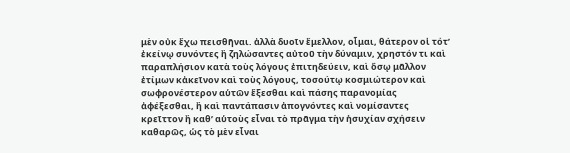μὲν οὐκ ἔχω πεισθῆναι. ἀλλὰ δυοῖν ἔμελλον, οἶμαι, θάτερον οἱ τότʼ ἐκείνῳ συνόντες ἢ ζηλώσαντες αὐτοῦ τὴν δύναμιν, χρηστόν τι καὶ παραπλήσιον κατὰ τοὺς λόγους ἐπιτηδεύειν, καὶ ὅσῳ μᾶλλον ἐτίμων κἀκεῖνον καὶ τοὺς λόγους, τοσούτῳ κοσμιώτερον καὶ σωφρονέστερον αὑτῶν ἕξεσθαι καὶ πάσης παρανομίας ἀφέξεσθαι, ἢ καὶ παντάπασιν ἀπογνόντες καὶ νομίσαντες κρεῖττον ἢ καθʼ αὑτοὺς εἶναι τὸ πρᾶγμα τὴν ἡσυχίαν σχήσειν καθαρῶς, ὡς τὸ μὲν εἶναι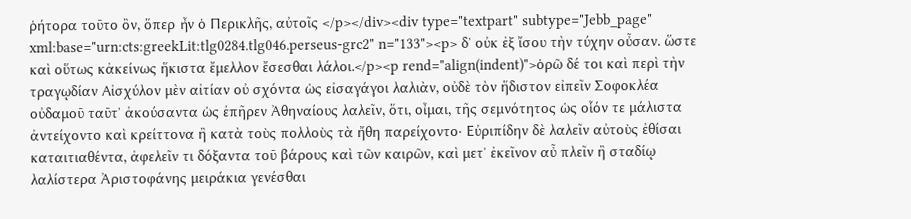ῥήτορα τοῦτο ὂν, ὅπερ ἦν ὁ Περικλῆς, αὐτοῖς </p></div><div type="textpart" subtype="Jebb_page" xml:base="urn:cts:greekLit:tlg0284.tlg046.perseus-grc2" n="133"><p> δʼ οὐκ ἐξ ἴσου τὴν τύχην οὖσαν. ὥστε καὶ οὕτως κἀκείνως ἥκιστα ἔμελλον ἔσεσθαι λάλοι.</p><p rend="align(indent)">ὁρῶ δέ τοι καὶ περὶ τὴν τραγῳδίαν Αἰσχύλον μὲν αἰτίαν οὐ σχόντα ὡς εἰσαγάγοι λαλιὰν, οὐδὲ τὸν ἥδιστον εἰπεῖν Σοφοκλέα οὐδαμοῦ ταῦτʼ ἀκούσαντα ὡς ἐπῆρεν Ἀθηναίους λαλεῖν, ὅτι, οἶμαι, τῆς σεμνότητος ὡς οἷόν τε μάλιστα ἀντείχοντο καὶ κρείττονα ἢ κατὰ τοὺς πολλοὺς τὰ ἤθη παρείχοντο· Εὐριπίδην δὲ λαλεῖν αὐτοὺς ἐθίσαι καταιτιαθέντα, ἀφελεῖν τι δόξαντα τοῦ βάρους καὶ τῶν καιρῶν, καὶ μετʼ ἐκεῖνον αὖ πλεῖν ἢ σταδίῳ λαλίστερα Ἀριστοφάνης μειράκια γενέσθαι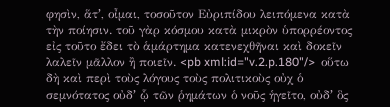φησὶν, ἅτʼ, οἶμαι, τοσοῦτον Εὐριπίδου λειπόμενα κατὰ τὴν ποίησιν. τοῦ γὰρ κόσμου κατὰ μικρὸν ὑπορρέοντος εἰς τοῦτο ἔδει τὸ ἁμάρτημα κατενεχθῆναι καὶ δοκεῖν λαλεῖν μᾶλλον ἢ ποιεῖν. <pb xml:id="v.2.p.180"/>  οὕτω δὴ καὶ περὶ τοὺς λόγους τοὺς πολιτικοὺς οὐχ ὁ σεμνότατος οὐδʼ ᾧ τῶν ῥημάτων ὁ νοῦς ἡγεῖτο, οὐδʼ ὃς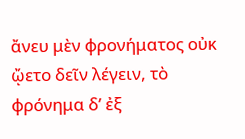ἄνευ μὲν φρονήματος οὐκ ᾤετο δεῖν λέγειν, τὸ φρόνημα δʼ ἐξ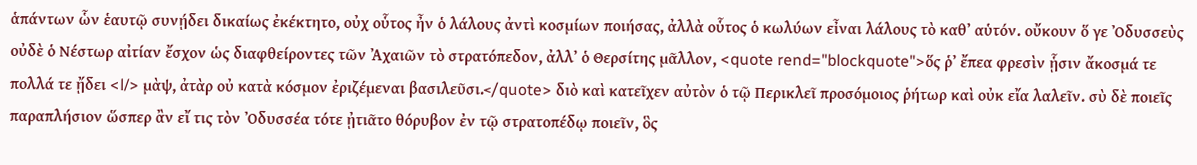ἁπάντων ὧν ἑαυτῷ συνῄδει δικαίως ἐκέκτητο, οὐχ οὗτος ἦν ὁ λάλους ἀντὶ κοσμίων ποιήσας, ἀλλὰ οὗτος ὁ κωλύων εἶναι λάλους τὸ καθʼ αὑτόν. οὔκουν ὅ γε Ὀδυσσεὺς οὐδὲ ὁ Νέστωρ αἰτίαν ἔσχον ὡς διαφθείροντες τῶν Ἀχαιῶν τὸ στρατόπεδον, ἀλλʼ ὁ Θερσίτης μᾶλλον, <quote rend="blockquote">ὅς ῥʼ ἔπεα φρεσὶν ᾗσιν ἄκοσμά τε πολλά τε ᾔδει <l/> μὰψ, ἀτὰρ οὐ κατὰ κόσμον ἐριζέμεναι βασιλεῦσι.</quote> διὸ καὶ κατεῖχεν αὐτὸν ὁ τῷ Περικλεῖ προσόμοιος ῥήτωρ καὶ οὐκ εἴα λαλεῖν. σὺ δὲ ποιεῖς παραπλήσιον ὥσπερ ἂν εἴ τις τὸν Ὀδυσσέα τότε ᾐτιᾶτο θόρυβον ἐν τῷ στρατοπέδῳ ποιεῖν, ὃς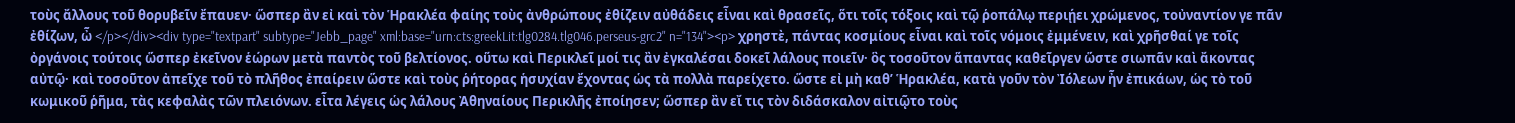τοὺς ἄλλους τοῦ θορυβεῖν ἔπαυεν· ὥσπερ ἂν εἰ καὶ τὸν Ἡρακλέα φαίης τοὺς ἀνθρώπους ἐθίζειν αὐθάδεις εἶναι καὶ θρασεῖς, ὅτι τοῖς τόξοις καὶ τῷ ῥοπάλῳ περιῄει χρώμενος, τοὐναντίον γε πᾶν ἐθίζων, ὦ </p></div><div type="textpart" subtype="Jebb_page" xml:base="urn:cts:greekLit:tlg0284.tlg046.perseus-grc2" n="134"><p> χρηστὲ, πάντας κοσμίους εἶναι καὶ τοῖς νόμοις ἐμμένειν, καὶ χρῆσθαί γε τοῖς ὀργάνοις τούτοις ὥσπερ ἐκεῖνον ἑώρων μετὰ παντὸς τοῦ βελτίονος. οὕτω καὶ Περικλεῖ μοί τις ἂν ἐγκαλέσαι δοκεῖ λάλους ποιεῖν· ὃς τοσοῦτον ἅπαντας καθεῖργεν ὥστε σιωπᾶν καὶ ἄκοντας αὐτῷ· καὶ τοσοῦτον ἀπεῖχε τοῦ τὸ πλῆθος ἐπαίρειν ὥστε καὶ τοὺς ῥήτορας ἡσυχίαν ἔχοντας ὡς τὰ πολλὰ παρείχετο. ὥστε εἰ μὴ καθʼ Ἡρακλέα, κατὰ γοῦν τὸν Ἰόλεων ἦν ἐπικάων, ὡς τὸ τοῦ κωμικοῦ ῥῆμα, τὰς κεφαλὰς τῶν πλειόνων. εἶτα λέγεις ὡς λάλους Ἀθηναίους Περικλῆς ἐποίησεν; ὥσπερ ἂν εἴ τις τὸν διδάσκαλον αἰτιῷτο τοὺς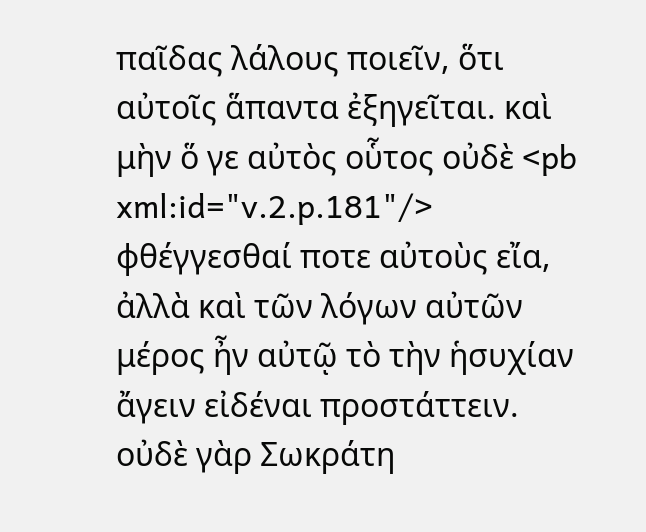παῖδας λάλους ποιεῖν, ὅτι αὐτοῖς ἅπαντα ἐξηγεῖται. καὶ μὴν ὅ γε αὐτὸς οὗτος οὐδὲ <pb xml:id="v.2.p.181"/>  φθέγγεσθαί ποτε αὐτοὺς εἴα, ἀλλὰ καὶ τῶν λόγων αὐτῶν μέρος ἦν αὐτῷ τὸ τὴν ἡσυχίαν ἄγειν εἰδέναι προστάττειν. οὐδὲ γὰρ Σωκράτη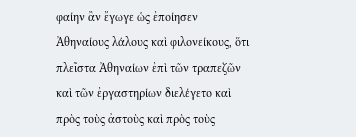φαίην ἂν ἔγωγε ὡς ἐποίησεν Ἀθηναίους λάλους καὶ φιλονείκους, ὅτι πλεῖστα Ἀθηναίων ἐπὶ τῶν τραπεζῶν καὶ τῶν ἐργαστηρίων διελέγετο καὶ πρὸς τοὺς ἀστοὺς καὶ πρὸς τοὺς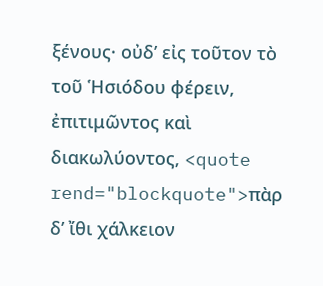ξένους· οὐδʼ εἰς τοῦτον τὸ τοῦ Ἡσιόδου φέρειν, ἐπιτιμῶντος καὶ διακωλύοντος, <quote rend="blockquote">πὰρ δʼ ἴθι χάλκειον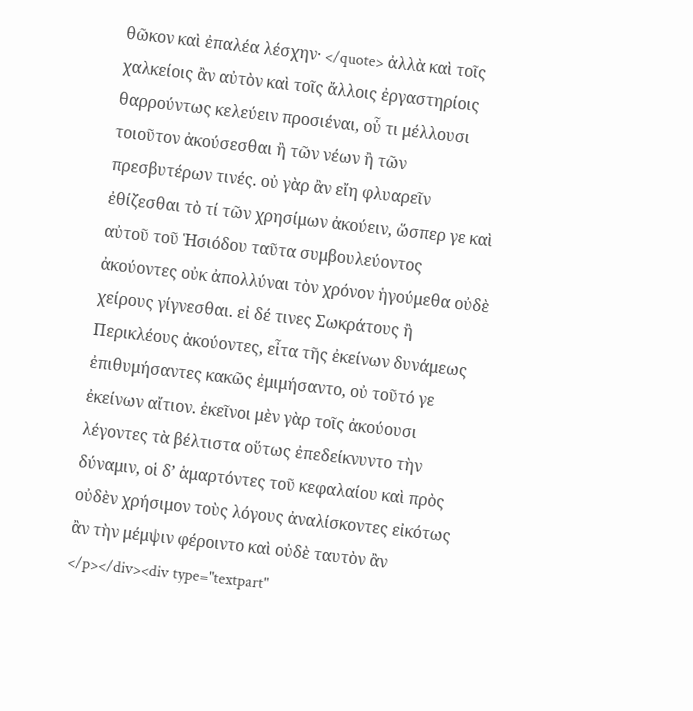θῶκον καὶ ἐπαλέα λέσχην· </quote> ἀλλὰ καὶ τοῖς χαλκείοις ἂν αὐτὸν καὶ τοῖς ἄλλοις ἐργαστηρίοις θαρρούντως κελεύειν προσιέναι, οὗ τι μέλλουσι τοιοῦτον ἀκούσεσθαι ἢ τῶν νέων ἢ τῶν πρεσβυτέρων τινές. οὐ γὰρ ἂν εἴη φλυαρεῖν ἐθίζεσθαι τὸ τί τῶν χρησίμων ἀκούειν, ὥσπερ γε καὶ αὐτοῦ τοῦ Ἡσιόδου ταῦτα συμβουλεύοντος ἀκούοντες οὐκ ἀπολλύναι τὸν χρόνον ἡγούμεθα οὐδὲ χείρους γίγνεσθαι. εἰ δέ τινες Σωκράτους ἢ Περικλέους ἀκούοντες, εἶτα τῆς ἐκείνων δυνάμεως ἐπιθυμήσαντες κακῶς ἐμιμήσαντο, οὐ τοῦτό γε ἐκείνων αἴτιον. ἐκεῖνοι μὲν γὰρ τοῖς ἀκούουσι λέγοντες τὰ βέλτιστα οὕτως ἐπεδείκνυντο τὴν δύναμιν, οἱ δʼ ἁμαρτόντες τοῦ κεφαλαίου καὶ πρὸς οὐδὲν χρήσιμον τοὺς λόγους ἀναλίσκοντες εἰκότως ἂν τὴν μέμψιν φέροιντο καὶ οὐδὲ ταυτὸν ἂν </p></div><div type="textpart"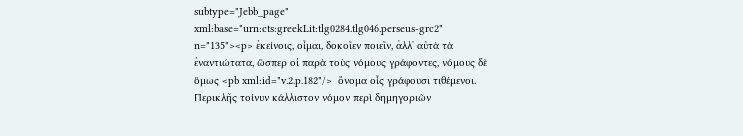subtype="Jebb_page" xml:base="urn:cts:greekLit:tlg0284.tlg046.perseus-grc2" n="135"><p> ἐκείνοις, οἶμαι, δοκοῖεν ποιεῖν, ἀλλʼ αὐτὰ τὰ ἐναντιώτατα, ὥσπερ οἱ παρὰ τοὺς νόμους γράφοντες, νόμους δὲ ὅμως <pb xml:id="v.2.p.182"/>  ὄνομα οἷς γράφουσι τιθέμενοι. Περικλῆς τοίνυν κάλλιστον νόμον περὶ δημηγοριῶν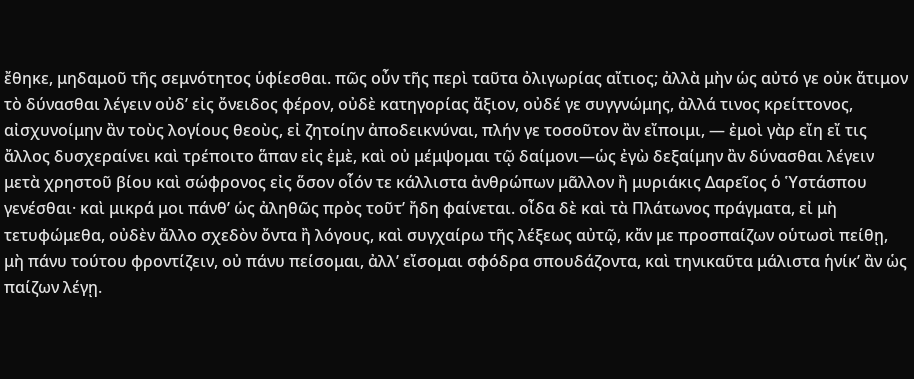ἔθηκε, μηδαμοῦ τῆς σεμνότητος ὑφίεσθαι. πῶς οὖν τῆς περὶ ταῦτα ὀλιγωρίας αἴτιος; ἀλλὰ μὴν ὡς αὐτό γε οὐκ ἄτιμον τὸ δύνασθαι λέγειν οὐδʼ εἰς ὄνειδος φέρον, οὐδὲ κατηγορίας ἄξιον, οὐδέ γε συγγνώμης, ἀλλά τινος κρείττονος, αἰσχυνοίμην ἂν τοὺς λογίους θεοὺς, εἰ ζητοίην ἀποδεικνύναι, πλήν γε τοσοῦτον ἂν εἴποιμι, — ἐμοὶ γὰρ εἴη εἴ τις ἄλλος δυσχεραίνει καὶ τρέποιτο ἅπαν εἰς ἐμὲ, καὶ οὐ μέμψομαι τῷ δαίμονι—ὡς ἐγὼ δεξαίμην ἂν δύνασθαι λέγειν μετὰ χρηστοῦ βίου καὶ σώφρονος εἰς ὅσον οἷόν τε κάλλιστα ἀνθρώπων μᾶλλον ἢ μυριάκις Δαρεῖος ὁ Ὑστάσπου γενέσθαι· καὶ μικρά μοι πάνθʼ ὡς ἀληθῶς πρὸς τοῦτʼ ἤδη φαίνεται. οἶδα δὲ καὶ τὰ Πλάτωνος πράγματα, εἰ μὴ τετυφώμεθα, οὐδὲν ἄλλο σχεδὸν ὄντα ἢ λόγους, καὶ συγχαίρω τῆς λέξεως αὐτῷ, κἄν με προσπαίζων οὑτωσὶ πείθῃ, μὴ πάνυ τούτου φροντίζειν, οὐ πάνυ πείσομαι, ἀλλʼ εἴσομαι σφόδρα σπουδάζοντα, καὶ τηνικαῦτα μάλιστα ἡνίκʼ ἂν ὡς παίζων λέγῃ.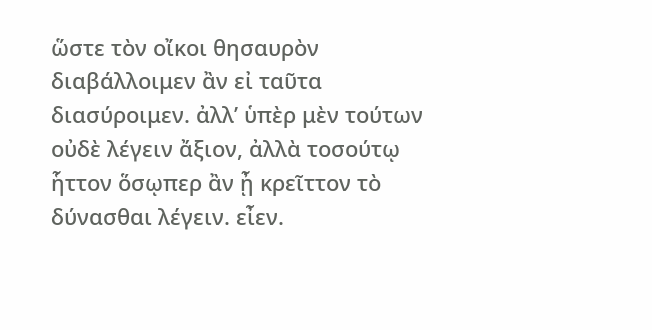ὥστε τὸν οἴκοι θησαυρὸν διαβάλλοιμεν ἂν εἰ ταῦτα διασύροιμεν. ἀλλʼ ὑπὲρ μὲν τούτων οὐδὲ λέγειν ἄξιον, ἀλλὰ τοσούτῳ ἧττον ὅσῳπερ ἂν ᾖ κρεῖττον τὸ δύνασθαι λέγειν. εἶεν.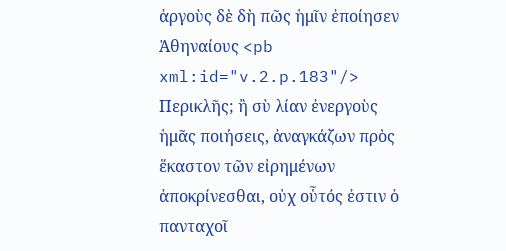ἀργοὺς δὲ δὴ πῶς ἡμῖν ἐποίησεν Ἀθηναίους <pb xml:id="v.2.p.183"/> Περικλῆς; ἢ σὺ λίαν ἐνεργοὺς ἡμᾶς ποιήσεις, ἀναγκάζων πρὸς ἕκαστον τῶν εἰρημένων ἀποκρίνεσθαι, οὐχ οὗτός ἐστιν ὁ πανταχοῖ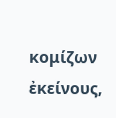κομίζων ἐκείνους,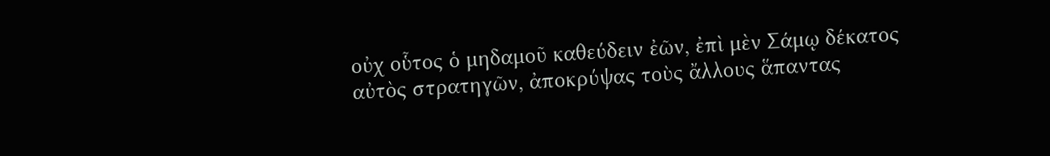οὐχ οὗτος ὁ μηδαμοῦ καθεύδειν ἐῶν, ἐπὶ μὲν Σάμῳ δέκατος αὐτὸς στρατηγῶν, ἀποκρύψας τοὺς ἄλλους ἅπαντας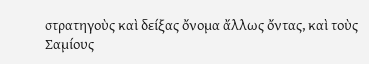στρατηγοὺς καὶ δείξας ὄνομα ἄλλως ὄντας, καὶ τοὺς Σαμίους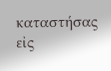καταστήσας εἰς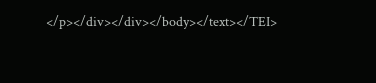</p></div></div></body></text></TEI>